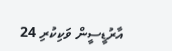އާރުޑީސީން ވަކިކުރި 24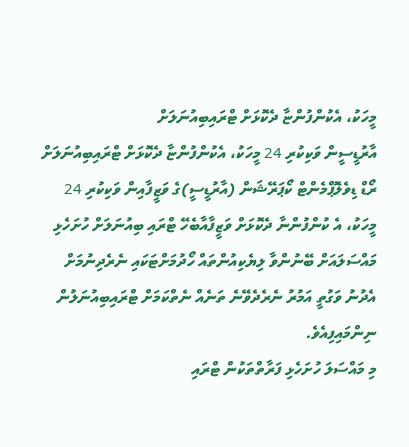މީހަކު، އެކުންފުންޏާ ދެކޮޅަށް ޓްރައިބިއުނަލަށް
އާރުޑީސީން ވަކިކުރި 24 މީހަކު، އެކުންފުންޏާ ދެކޮޅަށް ޓްރައިބިއުނަލަށް
ރޯޑް ޑިވެލޮޕްމެންޓް ކޯޕަރޭޝަން (އާރުޑީސީ)ގެ ވަޒީފާއިން ވަކިކުރި 24 މީހަކު، އެ ކުންފުންނާ ދެކޮޅަށް ވަޒީފާއާބެހޭ ޓްރައި ބިއުނަލަށް ހުށަހެޅި މައްސަލައަށް ބޭނުންވާ ލިޔެކިއުންތައް ހޯދުމަށްޓަކައި ނެރެދިނުމަށް އެދުނު ވަގުތީ އަމުރު ނެރެދެވޭނެ ތަނެއް ނެތްކަމަށް ޓްރައިބިއުނަލުން ނިންމައިފިއެވެ.
މި މައްސަލަ ހުށަހެޅި ފަރާތްތަކުން ޓްރައި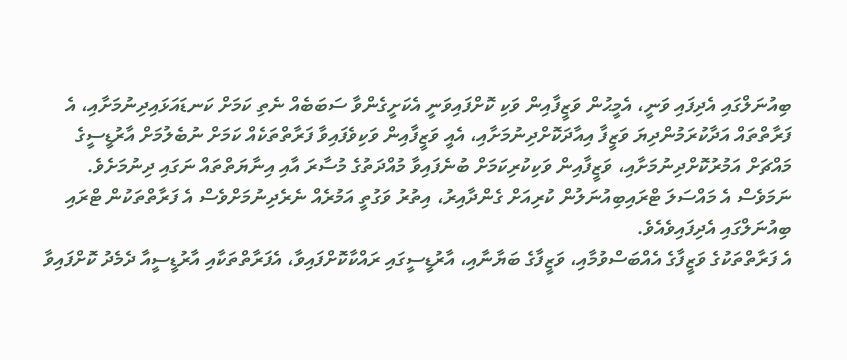ބިއުނަލްގައި އެދިފައި ވަނީ، އެމީޙުން ވަޒީފާއިން ވަކި ކޮށްފައިވަނީ އެކަށީގެންވާ ސަބަބެއް ނެތި ކަމަށް ކަނޑައަޅައިދިނުމަށާއި، އެ ފަރާތްތައް އަދާކުރަމުންދިޔަ ވަޒީފާ އިއާދަކޮށްދިނުމަށާއި، އެއީ ވަޒީފާއިން ވަކިވެފައިވާ ފަރާތްތަކެއް ކަމަށް ނުބެލުމަށް އާރުޑީސީގެ މައްޗަށް އަމުރުކޮށްދިނުމަށާއި، ވަޒީފާއިން ވަކިކުރިކަމަށް ބުނެފައިވާ މުއްދަތުގެ މުސާރަ އާއި އިނާޔަތްތައް ނަގައި ދިނުމަށެވެ.
ނަމަވެސް އެ މައްސަލަ ޓްރައިބިއުނަލުން ކުރިއަށް ގެންދާއިރު، އިތުރު ވަގުތީ އަމުރެއް ނެރެދިނުމަށްވެސް އެ ފަރާތްތަކުން ޓްރައި ބިއުނަލްގައި އެދިފައިވެއެވެ.
އެ ފަރާތްތަކުގެ ވަޒީފާގެ އެއްބަސްވުމާއި، ވަޒީފާގެ ބަޔާނާއި، އާރުޑީސީގައި ރައްކާކޮށްފައިވާ، އެފަރާތްތަކާއި އާރުޑީސީއާ ދެމެދު ކޮށްފައިވާ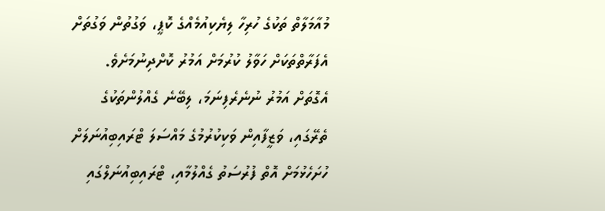މުއާމަލާތް ތަކުގެ ހުރިހާ ލިޔެކިއުމެއްގެ ކޮޕީ، ވަގުތުން ވަގުތަށް އެފަރާތްތަކަށް ހަވާލު ކުރުމަށް އަމުރު ކޮށްދިނުމަށެވެ.
އެގޮތަށް އަމުރު ނުނެރެފިނަމަ، ލިބޭނެ ގެއްލުންތަކުގެ ތެރޭގައި، ވަޒީފާއިން ވަކިކުރުމުގެ މައްސަލަ ޓްރައިބިއުނަލަށް ހުށަހެޅުމަށް އޮތް ފުރުސަތު ގެއްލުމާއި، ޓްރައިބިއުނަލްގައި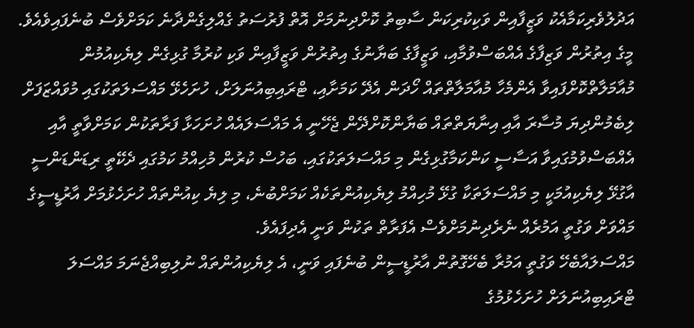އަދުލުވެރިކަމާއެކު ވަޒީފާއިން ވަކިކުރިކަން ސާބިތު ކޮށްދިނުމަށް އޮތް ފުރުސަތު ގެއްލިގެންދާނެ ކަމަށްވެސް ބުނެފައިވެއެވެ.
މީގެ އިތުރުން ވަޒިފާގެ އެއްބަސްވުމާއި، ވަޒީފާގެ ބަޔާނުގެ އިތުރުން ވަޒީފާއިން ވަކި ކުރުމާ ގުޅިގެން ލިޔެކިއުމުން މުއާމަލާތްކޮށްފައިވާ އެންމެހާ މުއާމަލާތްތައް ހޯދަން އެދޭ ކަމަށާއި، ޓްރައިބިއުނަލަށް، ހުށަހެޅޭ މައްސަލަތަކުގައި މުވައްޒަފަށް ލިބެމުންދިޔަ މުސާރަ އާއި އިނާޔަތްތައް ބަޔާންކޮށްދޭން ޖެހޭނީ އެ މައްސަލައެއް ހުށަހަޅާ ފަރާތަކުން ކަމަށްވާތީ އާއި އެއްބަސްވުމުގައިވާ އަސާސީ ކަންކަމާގުޅިގެން މި މައްސަލަތަކުގައި، ބަހުސް ކުރުން މުހިއްމު ކަމުގައި ދެކޭތީ ރިޑަންޑަންސީ އާގުޅޭ ލިޔެކިއުމަކީ މި މައްސަލަތަކާ ގުޅޭ މުހިއްމު ލިޔެކިއުންތަކެއް ކަމަށްބުނެ، މި ލިޔެ ކިއުންތައް ހުށަހެޅުމަށް އާރުޑީސީގެ މައްވަށް ވަގުތީ އަމުރެއް ނެރެދިނުމަށްވެސް އެފަރާތް ތަކުން ވަނީ އެދިފައެވެ.
މައްސަލައާބެހޭ ވަގުތީ އަމުރާ ބެހޭގޮތުން އާރުޑީސީން ބުނެފައި ވަނީ، އެ ލިޔެކިއުންތައް ނުލިބިއްޖެނަމަ މައްސަލަ ޓްރައިބިއުނަލަށް ހުށަހެޅުމުގެ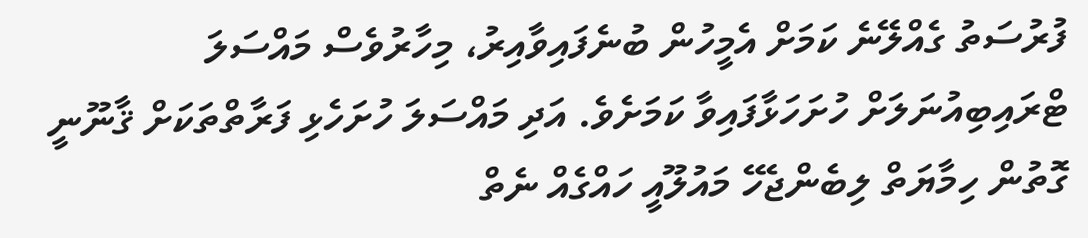ފުރުސަތު ގެއްލޭނެ ކަމަށް އެމީހުން ބުނެފައިވާއިރު، މިހާރުވެސް މައްސަލަ ޓްރައިބިއުނަލަށް ހުށަހަޅާފައިވާ ކަމަށެވެ. އަދި މައްސަލަ ހުށަހެޅި ފަރާތްތަކަށް ޤާނޫނީ ގޮތުން ހިމާޔަތް ލިބެންޖެހޭ މައުލޫއީ ހައްގެއް ނެތް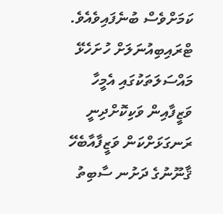ކަމަށްވެސް ބުނެފައިވެއެވެ.
ޓްރައިބިއުނަލަށް ހުށަހެޅޭ މައްސަލަތަކުގައި އެމީހާ ވަޒީފާއިން ވަކިކޮށްދިނީ ރަނގަޅަށްކަން ވަޒީފާއާބެހޭ ޤާނޫނުގެ ދަށުނ ސާބިތު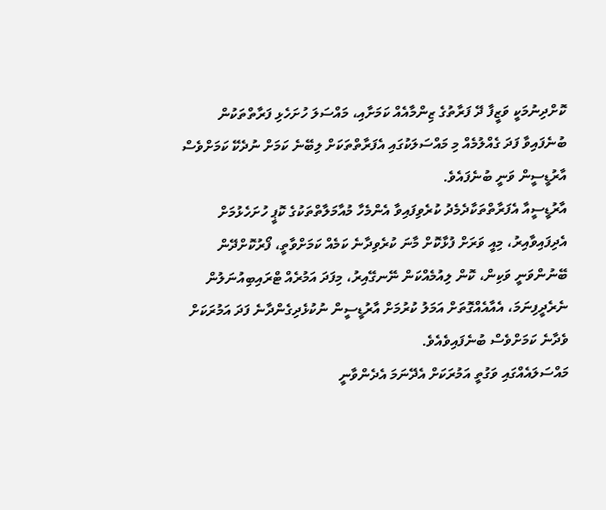ކޮށްދިނުމަކީ ވަޒީފާ ދޭ ފަރާތުގެ ޒިންމާއެއް ކަމަށާއި، މައްސަލަ ހުށަހެޅި ފަރާތްތަކުން ބުނެފައިވާ ފަދަ ގެއްލުމެއް މި މައްސަލަކުގައި އެފަރާތްތަކަށް ލިބޭނެ ކަމަށް ނުދެކޭ ކަމަށްވެސް އާރުޑީސީން ވަނީ ބުނެފައެވެ.
އާރުޑީސީއާ އެފަރާތްތަކާދެމެދު ކުރެވިފައިވާ އެންމެހާ މުއާމަލާތްތަކުގެ ކޮޕީ ހުށަހެޅުމަށް އެދިފައިވާއިރު، މިއީ ވަރަށް ފުޅާކޮށް މާނަ ކުރެވިދާނެ ކަމެއް ކަމަށްވާތީ، ފޯރުކޮށްދޭން ބޭނުންވަނީ ވަކިން، ކޮން ލިއުމެއްކަން ނޭނގޭއިރު، މިފަދަ އަމުރެއް ޓްރައިބިއުނަލުން ނެރެދީފިނަމަ، އެއާއެއްގޮތަށް އަމަލު ކުރުމަށް އާރުޑީސީން ނުކުޅެދިގެންދާނެ ފަދަ އަމުރަކަށް ވެދާނެ ކަމަށްވެސް ބުނެފައިވެއެވެ.
މައްސަލައެއްގައި ވަގުތީ އަމުރަކަށް އެދޭނަމަ އެދެންވާނީ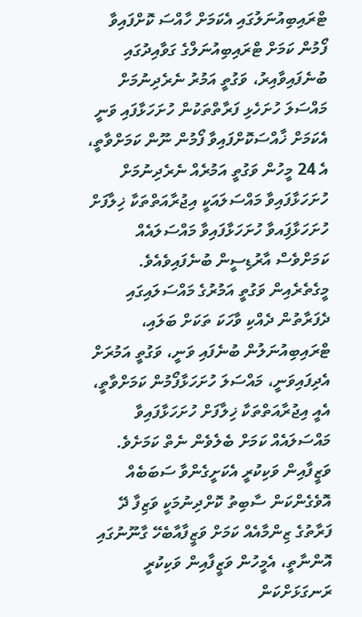ޓްރައިބިއުނަލުގައި އެކަމަށް ހާއްސަ ކޮށްފައިވާ ފޯމުން ކަމަށް ޓްރައިބިއުނަލްގެ ގަވާއިދުގައި ބުނެފައިވާއިރު، ވަގުތީ އަމުރު ނެރެދިނުމަށް މައްސަލަ ހުށަހެޅި ފަރާތްތަކުން ހުށަހަޅާފައި ވަނީ އެކަމަށް ޚާއްސަކޮށްފައިވާ ފޯމުން ނޫން ކަމަށްވާތީ، އެ 24 މީހުން ވަގުތީ އަމުރެއް ނެރެދިނުމަށް ހުށަހަޅާފައިވާ މައްސަލައަކީ އިޖުރާއަތްތަކާ ޚިލާފަށް ހުށަހަޅާފަިއވާ ހުށަހަޅާފައިވާ މައްސަލައެއް ކަމަށްވެސް އާރުޑިސީން ބުނެފައިވެއެވެ.
މީގެތެރެއިން ވަގުތީ އަމުރުގެ މައްސަލައިގައި ދެފަރާތުން ދެއްކި ވާހަކަ ތަކަށް ބަލައި، ޓްރައިބިއުނަލުން ބުނެފައި ވަނީ، ވަގުތީ އަމުރަށް އެދިފައިވަނީ، މައްސަލަ ހުށަހަޅާފޯމުން ކަމަށްވާތީ، އެއީ އިޖުރާއަތްތަކާ ޚިލާފަށް ހުށަހަޅާފައިވާ މައްސަލައެއް ކަމަށް ބެލެވެން ނެތް ކަމަށެވެ.
ވަޒީފާއިން ވަކިކުރީ އެކަށީގެންވާ ސަބަބެއް އޮވެގެންކަން ސާބިތު ކޮށްދިނުމަކީ ވަޒިފާ ދޭ ފަރާތުގެ ޒިންމާއެއް ކަމަށް ވަޒީފާއާބެހޭ ގާނޫނުގައި އޮންނާތީ، އެމީހުން ވަޒީފާއިން ވަކިކުރީ ރަނގަޅަށްކަން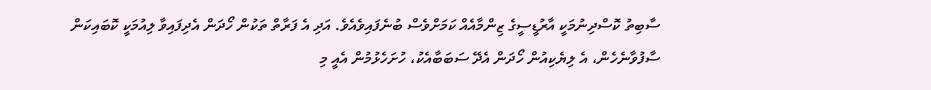ސާބިތު ކޮސްދިނުމަކީ އާރުޑީސީގެ ޒިންމާއެއް ކަމަށްވެސް ބުނެފައިވެއެވެ. އަދި އެ ފަރާތް ތަކުން ހޯދަން އެދިފައިވާ ލިއުމަކީ ކޮބައިކަން ސާފުވާނެހެން، އެ ލިޔެކިއުން ހޯދަން އެދޭ ސަބަބާއެކު، ހުށަހެޅުމުން އެއީ މި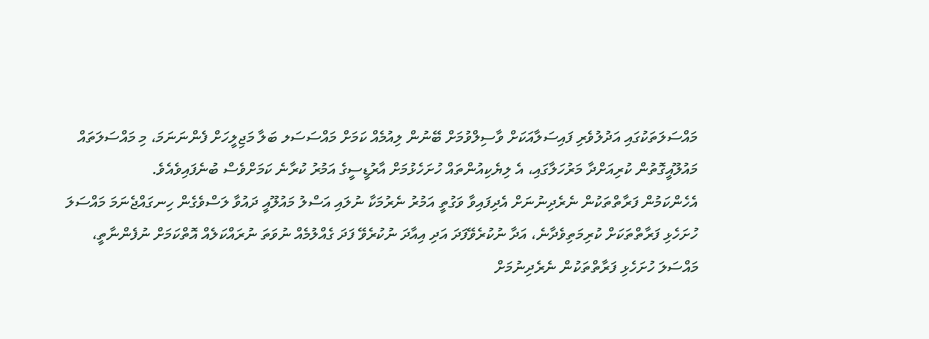މައްސަލަތަކުގައި އަދުލުވެރި ފައިސަލާއަކަށް ވާސިލްވުމަށް ބޭނުން ލިއުމެއް ކަމަށް މައްސަސަލ ބަލާ މަޖިލީހަށް ފެންނަނަމަ، މި މައްސަލަތައް މައުލޫއީގޮތުން ކުރިއަށްދާ މަރުހަލާގައި، އެ ލިޔެކިއުންތައް ހުށަހެޅުމަށް އާރުޑީސީގެ އަމުރު ކުރާނެ ކަމަށްވެސް ބުނެފައިވެއެވެ.
އެހެންކަމުން ފަރާތްތަކުން ނެރެދިނުނަށް އެދިފައިވާ ވަގުތީ އަމުރު ނެރުމަކާ ނުލައި އަސްލު މައުލޫއީ ދައުވާ ލަސްވެގެން ހިނގައްޖެނަމަ މައްސަލަ ހުށަހެޅި ފަރާތްތަކަށް ކުރިމަތިވެދާނެ، އަދާ ނުކުރެވޭފަދަ އަދި އިއާދަ ނުކުރެވޭ ފަދަ ގެއްލުމެއް ނުވަތަ ނުރައްކަލެއް އޮތްކަމަށް ނުފެންނާތީ، މައްސަލަ ހުށަހެޅި ފަރާތްތަކުން ނެރެދިނުމަށް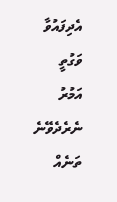އެދިފައުވާ ވަގުތީ އަމުރު ނެރެދެވޭނެ ތަނެއް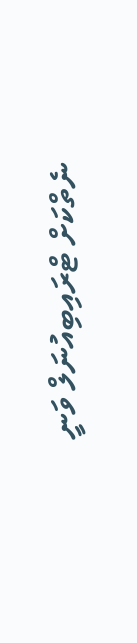ނެތްކަށް ޓްރައިބިއުނަލް ވަނީ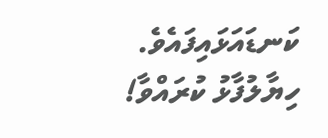ކަނޑައަޅައިފައެވެ.
ހިޔާލުފާޅު ކުރައްވާ!